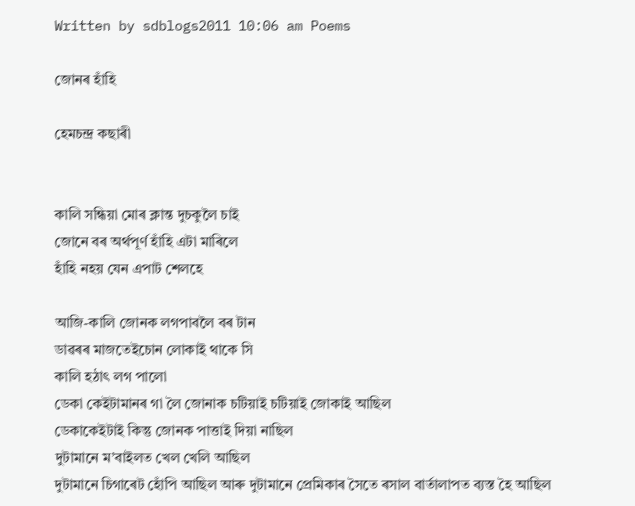Written by sdblogs2011 10:06 am Poems

জোনৰ হাঁহি

হেমচন্দ্ৰ কছাৰী


কালি সন্ধিয়া মোৰ ক্লান্ত দুচকুলৈ চাই
জোনে বৰ অৰ্থপূৰ্ণ হাঁহি এটা মাৰিলে
হাঁহি নহয় যেন এপাট শেলহে

আজি-কালি জোনক লগপাবলৈ বৰ টান
ডাৱৰৰ মাজতেইচোন লোকাই থাকে সি
কালি হঠাৎ লগ পালো
ডেকা কেইটামানৰ গা লৈ জোনাক চটিয়াই চটিয়াই জোকাই আছিল
ডেকাকেইটাই কিন্তু জোনক পাত্তাই দিয়া নাছিল
দুটামানে ম’বাইলত খেল খেলি আছিল
দুটামানে চিগাৰেট হোঁপি আছিল আৰু দুটামানে প্ৰেমিকাৰ সৈতে ৰসাল বাৰ্তালাপত ব্যস্ত হৈ আছিল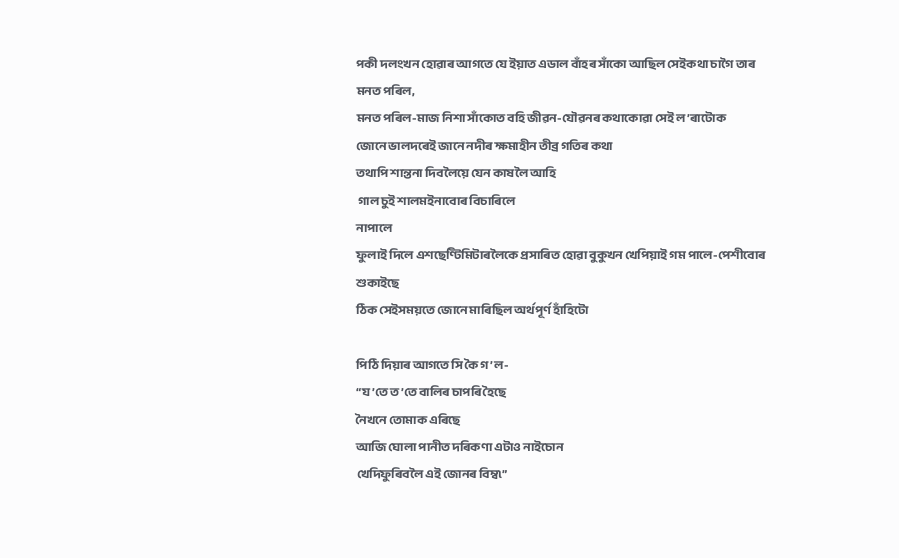পকী দলংখন হোৱাৰ আগতে যে ইয়াত এডাল বাঁহৰ সাঁকো আছিল সেইকথা চাগৈ তাৰ মনত পৰিল,
মনত পৰিল-মাজ নিশা সাঁকোত বহি জীৱন-যৌৱনৰ কথাকোৱা সেই ল’ৰাটোক
জোনে ভালদৰেই জানে নদীৰ ক্ষমাহীন তীব্র গতিৰ কথা
তথাপি শান্তনা দিবলৈয়ে যেন কাষলৈ আহি
 গাল চুই শালমইনাবোৰ বিচাৰিলে
নাপালে
ফুলাই দিলে এশছেণ্টিমিটাৰলৈকে প্ৰসাৰিত হোৱা বুকুখন খেপিয়াই গম পালে-পেশীবোৰ শুকাইছে
ঠিক সেইসময়তে জোনে মাৰিছিল অৰ্থপূৰ্ণ হাঁহিটো

পিঠি দিয়াৰ আগতে সি কৈ গ’ল-
“য’তে ত’তে বালিৰ চাপৰি হৈছে
নৈখনে তোমাক এৰিছে
আজি ঘোলা পানীত দৰিকণা এটাও নাইচোন
খেদিফুৰিবলৈ এই জোনৰ বিম্ব৷”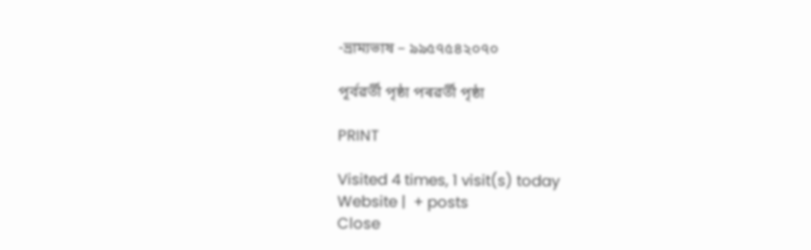-ভ্ৰাম্যভাষ – ৯৯৫৭৫৪২০৭০

পূৰ্বৱৰ্তী পৃষ্ঠা পৰৱৰ্তী পৃষ্ঠা

PRINT

Visited 4 times, 1 visit(s) today
Website |  + posts
Close